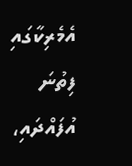އެމެރިކާގައި ފިތުނަ އުފައްދައި،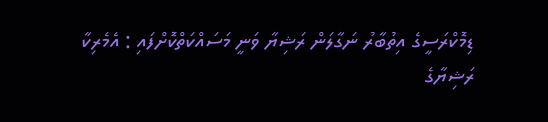ޑިމޮކްރަސީގެ އިތުބާރު ނަގާލަން ރަޝިޔާ ވަނީ މަސައްކަތްކޮށްފައި : އެމެރިކާ
ރަޝިޔާގެ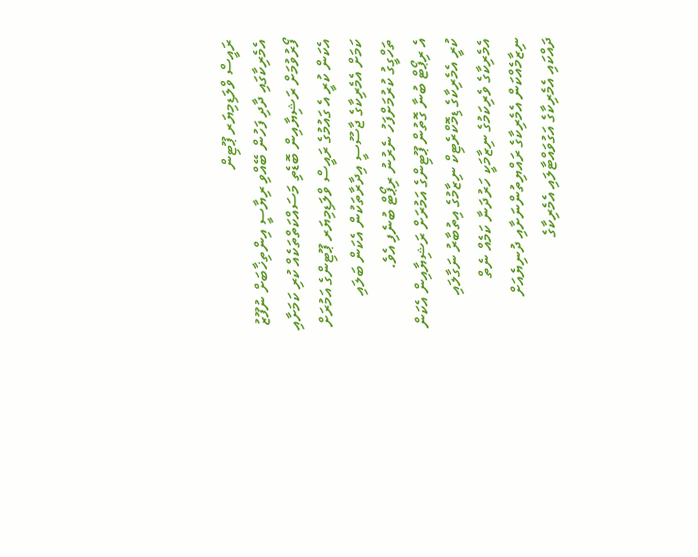ރައީސް ވްލަޑިމިޔަރ ޕޫޓިން
އެމެރިކާގައި ދާދި ފަހުން ބޭއްވި ރިޔާސީ އިންތިޚާބަށް ނުފޫޒު ފޯރުވުމަށް ރަޝިޔާއިން ބޮޑެތި މަސައްކަތްތަކެއް ކުރި ކަމަށާއި އެކަން ކުރީ އެ ގައުމުގެ ރައީސް ވްލަޑިމިޔަރ ޕޫޓިންގެ އަމުރަށް ކަމަށް އެމެރިކާގެ ޖާސޫސީ އިދާރާތަކުން އެކަން ބަލައި ތަހްގީގު ކުރުމަށްފަހު ނެރުނު ރިޕޯޓް ބުނެފި އެވެ.
އެ ރިޕޯޓް ބުނާ ގޮތުން ޕޫޓިންގެ އަމުރަށް ރަޝިޔާއިން އެކަން ކުރީ އެމެރިކާގެ ޑިމޮކްރެޓިކް ނިޒާމުގެ އިތުބާރު ނަގާލައި އެމެރިކާގެ ވެރިކަމުގެ ނިޒާމަކީ ހަރުދަނާ ކަމެއް ނެތް ނިޒާމެއްކަން އެމެރިކާގެ ރައްޔިތުންނަށާއި ދުނިޔެއަށް ދައްކައި އެމެރިކާގެ އަގުވައްޓާލައި އެމެރިކާގެ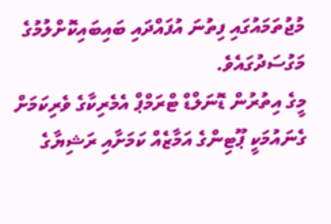މުޖުތަމައުގައި ފިތުނަ އުފައްދައި ބައިބައިކޮށްލުމުގެ މަގުސަދުގައެވެ.
މީގެ އިތުރުން ޑޮނަލްޑް ޓްރަމްޕް އެމެރިކާގެ ވެރިކަމަށް ގެނައުމަކީ ޕޫޓިންގެ އަމާޒެއް ކަމަށާއި ރަޝިޔާގެ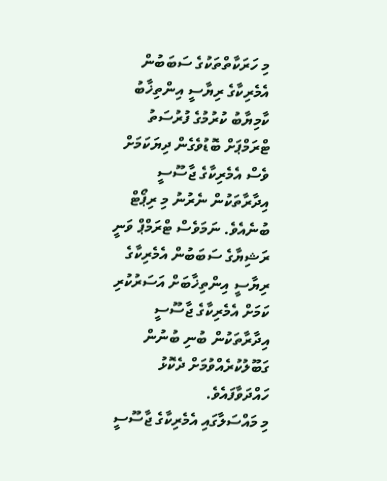މި ހަރަކާތްތަކުގެ ސަބަބުން އެމެރިކާގެ ރިޔާސީ އިންތިޚާބު ކާމިޔާބު ކުރުމުގެ ފުރުސަތު ޓްރަމްޕަށް ބޮޑުވެގެން ދިޔަކަމަށް ވެސް އެމެރިކާގެ ޖާސޫސީ އިދާރާތަކުން ނެރުނު މި ރިޕޯޓް ބުނެއެވެ. ނަމަވެސް ޓްރަމްޕް ވަނީ ރަޝިޔާގެ ސަބަބުން އެމެރިކާގެ ރިޔާސީ އިންތިޚާބަށް އަސަރުކުރި ކަމަށް އެމެރިކާގެ ޖާސޫސީ އިދާރާތަކުން ބުނި ބުނުން ގަބޫލުކުރެއްވުމަށް ދެކޮޅު ހައްދަވާފައެވެ.
މި މައްސަލާގައި އެމެރިކާގެ ޖާސޫސީ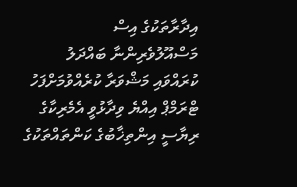އިދާރާތަކުގެ އިސް މަސްއޫލުވެރިންނާ ބައްދަލު ކުރައްވައި މަޝްވަރާ ކުރެއްވުމަށްފަހު ޓްރަމްޕް އިއްޔެ ވިދާޅުވީ އެމެރިކާގެ ރިޔާސީ އިންތިޚާބުގެ ކަންތައްތަކުގެ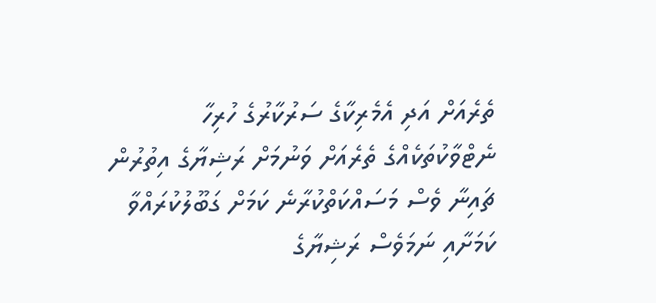ތެރެއަށް އަދި އެމެރިކާގެ ސަރުކާރުގެ ހުރިހާ ނެޓްވާކުތަކެއްގެ ތެރެއަށް ވަނުމަށް ރަޝިޔާގެ އިތުރުން ޗައިނާ ވެސް މަސައްކަތްކުރާނެ ކަމަށް ގަބޫލުކުރައްވާ ކަމަށާއި ނަމަވެސް ރަޝިޔާގެ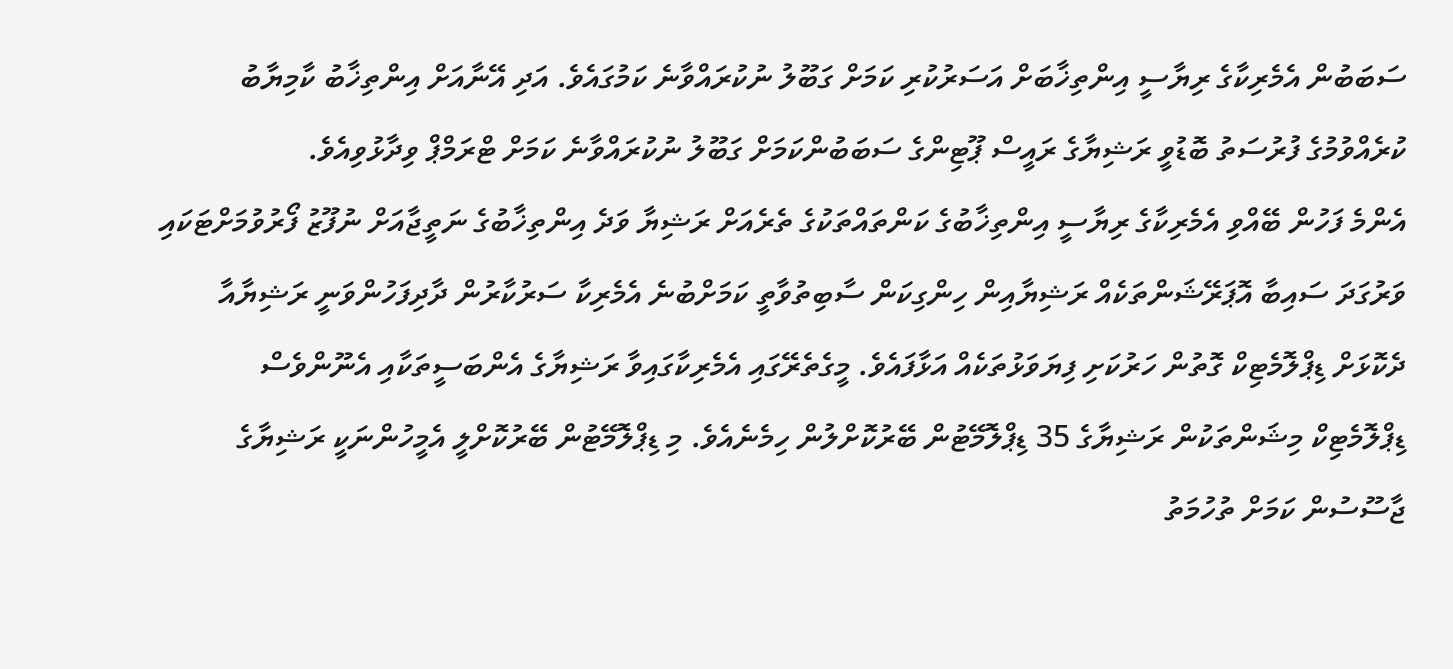ސަބަބުން އެމެރިކާގެ ރިޔާސީ އިންތިޚާބަށް އަސަރުކުރި ކަމަށް ގަބޫލު ނުކުރައްވާނެ ކަމުގައެވެ. އަދި އޭނާއަށް އިންތިޚާބު ކާމިޔާބު ކުރެއްވުމުގެ ފުރުސަތު ބޮޑުވީ ރަޝިޔާގެ ރައީސް ޕޫޓިންގެ ސަބަބުންކަމަށް ގަބޫލު ނުކުރައްވާނެ ކަމަށް ޓްރަމްޕް ވިދާޅުވިއެވެ.
އެންމެ ފަހުން ބޭއްވި އެމެރިކާގެ ރިޔާސީ އިންތިޚާބުގެ ކަންތައްތަކުގެ ތެރެއަށް ރަޝިޔާ ވަދެ އިންތިޚާބުގެ ނަތީޖާއަށް ނުފޫޒު ފޯރުވުމަށްޓަކައި ވަރުގަދަ ސައިބާ އޮޕަރޭޝަންތަކެއް ރަޝިޔާއިން ހިންގިކަން ސާބިތުވާތީ ކަމަށްބުނެ އެމެރިކާ ސަރުކާރުން ދާދިފަހުންވަނީ ރަޝިޔާއާ ދެކޮޅަށް ޑިޕްލޮމެޓިކް ގޮތުން ހަރުކަށި ފިޔަވަޅުތަކެއް އަޅާފައެވެ. މީގެތެރޭގައި އެމެރިކާގައިވާ ރަޝިޔާގެ އެންބަސީތަކާއި އެނޫންވެސް ޑިޕްލޮމެޓިކް މިޝަންތަކުން ރަޝިޔާގެ 35 ޑިޕްލޮމޭޓުން ބޭރުކޮށްލުން ހިމެނެއެވެ. މި ޑިޕްލޮމޭޓުން ބޭރުކޮށްލީ އެމީހުންނަކީ ރަޝިޔާގެ ޖާސޫސުން ކަމަށް ތުހުމަތު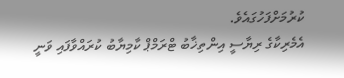ކުރުމަށްފަހުގައެވެ.
އެމެރިކާގެ ރިޔާސީ އިންތިޚާބު ޓްރަމްޕް ކާމިޔާބު ކުރައްވާފައި ވަނީ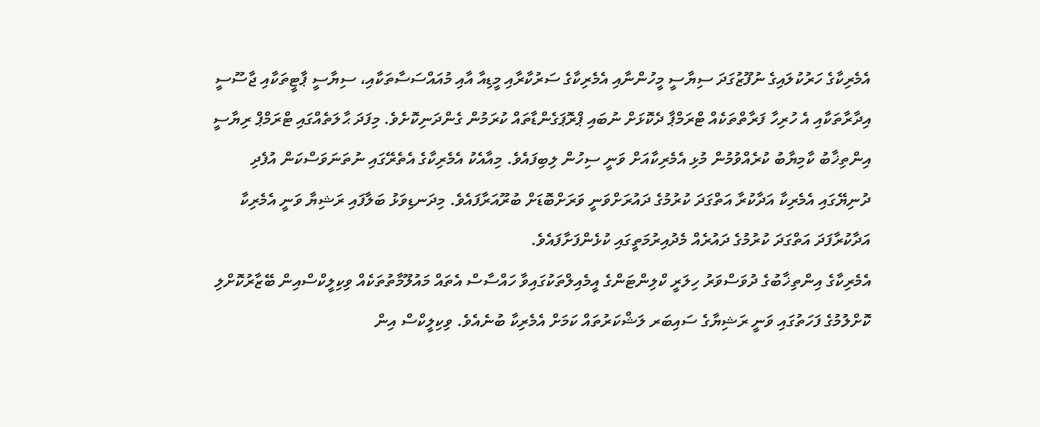އެމެރިކާގެ ހަރުކުލައިގެ ނުފޫޒުގަދަ ސިޔާސީ މީހުންނާއި އެމެރިކާގެ ސަރުކާރާއި މީޑިއާ އާއި މުއައްސަސާތަކާއި، ސިޔާސީ ޕާޓީތަކާއި ޖާސޫސީ އިދާރާތަކާއި އެ ހުރިހާ ފަރާތްތަކެއް ޓްރަމްޕާ ދެކޮޅަށް ނުބައި ޕްރޮޕަގެންޑާތައް ކުރަމުން ގެންދަނިކޮށެވެ. މިފަދަ ޙާލަތެއްގައި ޓްރަމްޕް ރިޔާސީ އިންތިޚާބު ކާމިޔާބު ކުރެއްވުމުން މުޅި އެމެރިކާއަށް ވަނީ ސިހުން ލިބިފައެވެ. މިއާއެކު އެމެރިކާގެ އެތެރޭގައި ނުތަނަވަސްކަން އުފެދި ދުނިޔޭގައި އެމެރިކާ އަދާކުރާ އަތްގަދަ ކުރުމުގެ ދައުރަށްވަނީ ވަރަށްބޮޑަށް ބުރޫއަރާފައެވެ. މިދަނޑިވަޅު ބަލާފައި ރަޝިޔާ ވަނީ އެމެރިކާ އަދާކުރާފަދަ އަތްގަދަ ކުރުމުގެ ދައުރެއް މެދުއިރުމަތީގައި ކުޅެންފަށާފައެވެ.
އެމެރިކާގެ އިންތިޚާބުގެ ދުވަސްވަރު ހިލަރީ ކްލިންޓަންގެ އީމެއިލްތަކުގައިވާ ހައްސާސް އެތައް މައުލޫމާތުތަކެއް ވިކިލީކްސްއިން ބޭޒާރުކޮށްލި ކޮށްލުމުގެ ފަހަތުގައި ވަނީ ރަޝިޔާގެ ސައިބަރ ލަޝްކަރުތައް ކަމަށް އެމެރިކާ ބުނެއެވެ. ވިކިލީކްސް އިން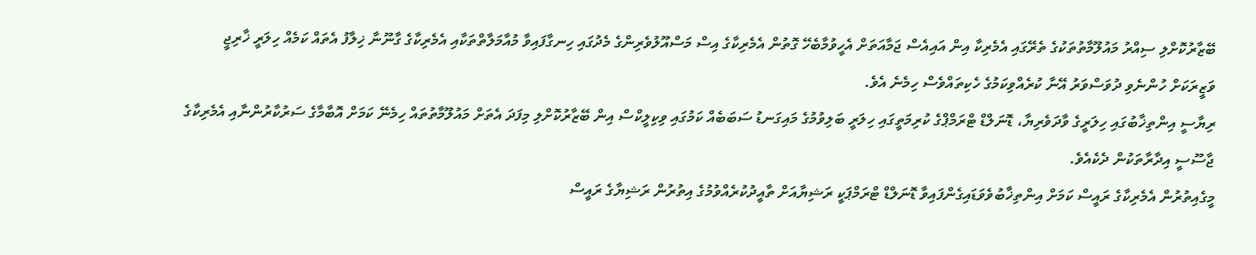ބޭޒާރުކޮށްލި ސިއްރު މައުލޫމާތުތަކުގެ ތެރޭގައި އެމެރިކާ އިން އައިއެސް ޖަމާއަތަށް އެހީވުމާބެހޭ ގޮތުން އެމެރިކާގެ އިސް މަސްއޫލުވެރިންގެ މެދުގައި ހިނގާފައިވާ މުއާމަލާތްތަކާއި އެމެރިކާގެ ގާނޫނާ ޚިލާފު އެތައް ކަމެއް ހިލަރީ ޚާރިޖީ ވަޒީރަކަށް ހުންނެވި ދުވަސްވަރު އޭނާ ކުރެއްވިކަމުގެ ހެކިތައްވެސް ހިމެނެ އެވެ.
ރިޔާސީ އިންތިޚާބުގައި ހިލަރީގެ ވާދަވެރިޔާ، ޑޮނަލްޑް ޓްރަމްޕްގެ ކުރިމަތީގައި ހިލަރީ ބަލިވުމުގެ މައިގަނޑު ސަބަބެއް ކަމުގައި ވިކިލީކްސް އިން ބޭޒާރުކޮށްލި މިފަދަ އެތަށް މައުލޫމާތުތައް ހިމެނޭ ކަމަށް އޮބާމާގެ ސަރުކާރުންނާއި އެމެރިކާގެ ޖާސޫސީ އިދާރާތަކުން ދެކެއެވެ.
މީގެއިތުރުން އެމެރިކާގެ ރައީސް ކަމަށް އިންތިޚާބުވެވަޑައިގެންފައިވާ ޑޮނަލްޑް ޓްރަމްޕަކީ ރަޝިޔާއަށް ތާއީދުކުރެއްވުމުގެ އިތުރުން ރަޝިޔާގެ ރައީސް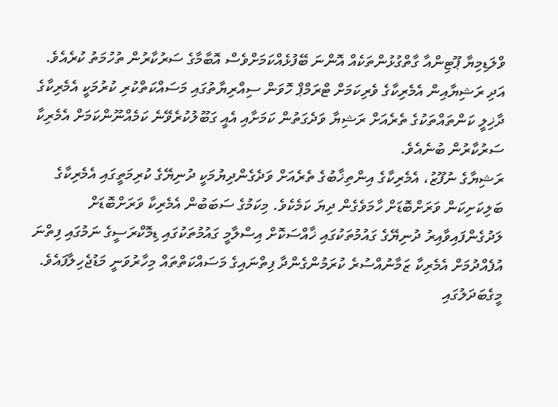ވްލަޑިމިޔާ ޕޫޓިންއާ ގާތްގުޅުންތަކެއް އޮންނަ ބޭފުޅެއްކަމަށްވެސް އޮބާމާގެ ސަރުކާރުން ތުހުމަތު ކުރެއެވެ. އަދި ރަޝިޔާއިން އެމެރިކާގެ ވެރިކަމަށް ޓްރަމްޕް ހޮވަން ސިއްރިޔާތުގައި މަސައްކަތްކުރި ކުރުމަކީ އެމެރިކާގެ ދާޚިލީ ކަންތައްތަކުގެ ތެރެއަށް ރަޝިޔާ ވަދެގަތުން ކަމަށާއި އެއީ ގަބޫލުކުރެވޭނެ ކަމެއްނޫންކަމަށް އެމެރިކާ ސަރުކާރުން ބުނެއެވެ.
ރަޝިޔާގެ ނުފޫޒު، އެމެރިކާގެ އިންތިޚާބުގެ ތެރެއަށް ވަދެގެންދިޔުމަކީ ދުނިޔޭގެ ކުރިމަތީގައި އެމެރިކާގެ ބަލިކަށިކަން ވަރަށްބޮޑަށް ހާމަވެގެން ދިޔަ ކަމެކެވެ. މިކަމުގެ ސަބަބުން އެމެރިކާ ވަރަށްބޮޑަށް ލަދުގެންފައިވާއިރު ދުނިޔޭގެ ގައުމުތަކުގައި ޚާއްސަކޮށް އިސްލާމީ ގައުމުތަކުގައި ޑިމޮކްރަސީގެ ނަމުގައި ފިތްނަ އުފެއްދުމަށް އެމެރިކާ ޒަމާނުއްސުރެ ކުރަމުންގެންދާ ފިތްނައިގެ މަސައްކަތްތައް މިހާރުވަނީ މަޑުޖެހިލާފައެވެ. މީގެބަދަލުގައި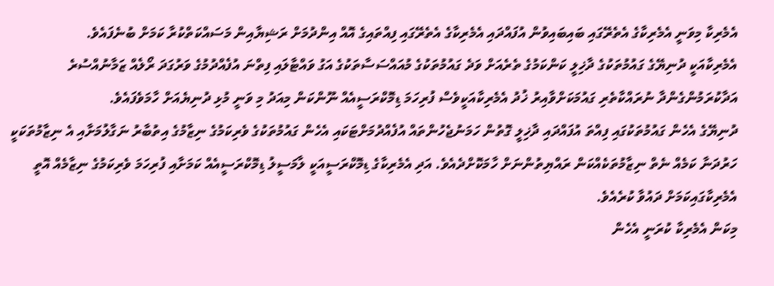އެމެރިކާ މިވަނީ އެމެރިކާގެ އެތެރޭގައި ބައިބައިވުން އުފައްދައި އެމެރިކާގެ އެތެރޭގައި ފިއްތައިގެ އޮއް އިންދުމަށް ރަޝިޔާއިން މަސައްކަތްކުރާ ކަމަށް ބުނެފައެވެ.
އެމެރިކާއަކީ ދުނިޔޭގެ ގައުމުތަކުގެ ދާޚިލީ ކަންކަމުގެ ތެރެއަށް ވަދެ ގައުމުތަކުގެ މުއައްސަސާތަކުގެ އަގު ވައްޓާލައި ފިތްނަ އުފެއްދުމުގެ ވަރުގަދަ ރޯލެއް ޒަމާނުއްސުރެ އަދާކުރަމުންގެންދާ ނުރައްކާތެރި ގައުމަކަށްވާއިރު ޚުދު އެމެރިކާއަކީވެސް ފުރިހަމަ ޑިމޮކްރަސީއެއް ނޫންކަން މިއަދު މި ވަނީ މުޅި ދުނިޔެއަށް ހާމަވެފައެވެ.
ދުނިޔޭގެ އެހެން ގައުމުތަކުގައި ފިއްތަ އުފައްދައި ދާޚިލީ ގޮތުން ހަމަނުޖެހުންތައް އުފެއްދުމަށްޓަކައި އެހެން ގައުމުތަކުގެ ވެރިކަމުގެ ނިޒާމުގެ އިތުބާރު ނަގާލުމަށާއި އެ ނިޒާމުތަކަކީ ހަރުދަނާ ކަމެއް ނެތް ނިޒާމުތަކެއްކަން ރައްޔިތުންނަށް ހާމަކޮށްދެއެވެ. އަދި އެމެރިކާގެ ޑިމޮކްރަސީއަކީ ލާމަސީލު ޑިމޮކްރަސީއެއް ކަމަށާއި ފުރިހަމަ ވެރިކަމުގެ ނިޒާމެއް އޮތީ އެމެރިކާގައިކަމަށް ދައުވާ ކުރެއެވެ.
މިކަން އެމެރިކާ ކުރަނީ އެހެން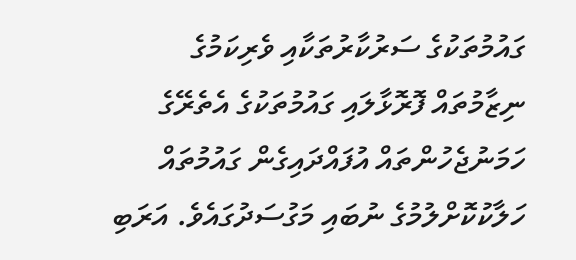ގައުމުތަކުގެ ސަރުކާރުތަކާއި ވެރިކަމުގެ ނިޒާމުތައް ފޮރޮޅާލައި ގައުމުތަކުގެ އެތެރޭގެ ހަމަނުޖެހުންތައް އުފައްދައިގެން ގައުމުތައް ހަލާކުކޮށްލުމުގެ ނުބައި މަގުސަދުގައެވެ. އަރަބި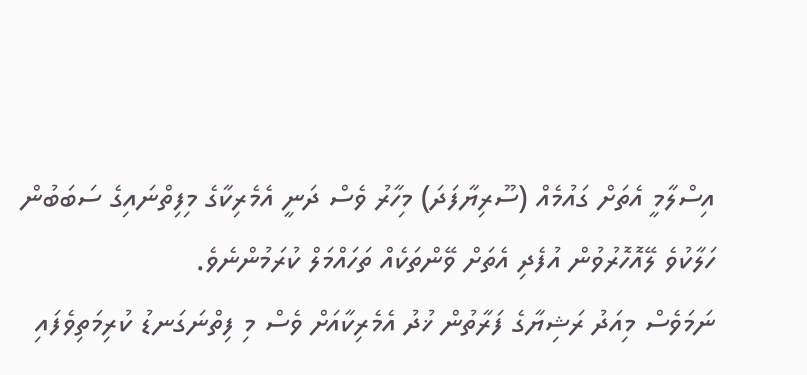އިސްލާމީ އެތަށް ގައުމެއް (ސޫރިޔާފަދަ) މިހާރު ވެސް ދަނީ އެމެރިކާގެ މިފިތްނައިގެ ސަބަބުން ހަލާކުވެ ލޭއޮހޮރުވުން އުފެދި އެތަށް ވޭންތަކެއް ތަހައްމަލް ކުރަމުންނެވެ.
ނަމަވެސް މިއަދު ރަޝިޔާގެ ފަރާތުން ޚުދު އެމެރިކާއަށް ވެސް މި ފިތްނަގަނޑު ކުރިމަތިވެފައި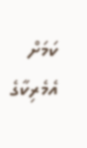ކަމަށް އެމެރިކާގެ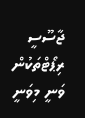ޖާސޫސީ ރިޕޯޓްތަކުން ވަނީ މިވަނީ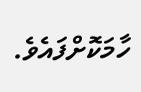ހާމަކޮށްފައެވެ.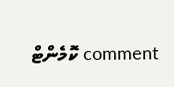comment ކޮމެންޓް